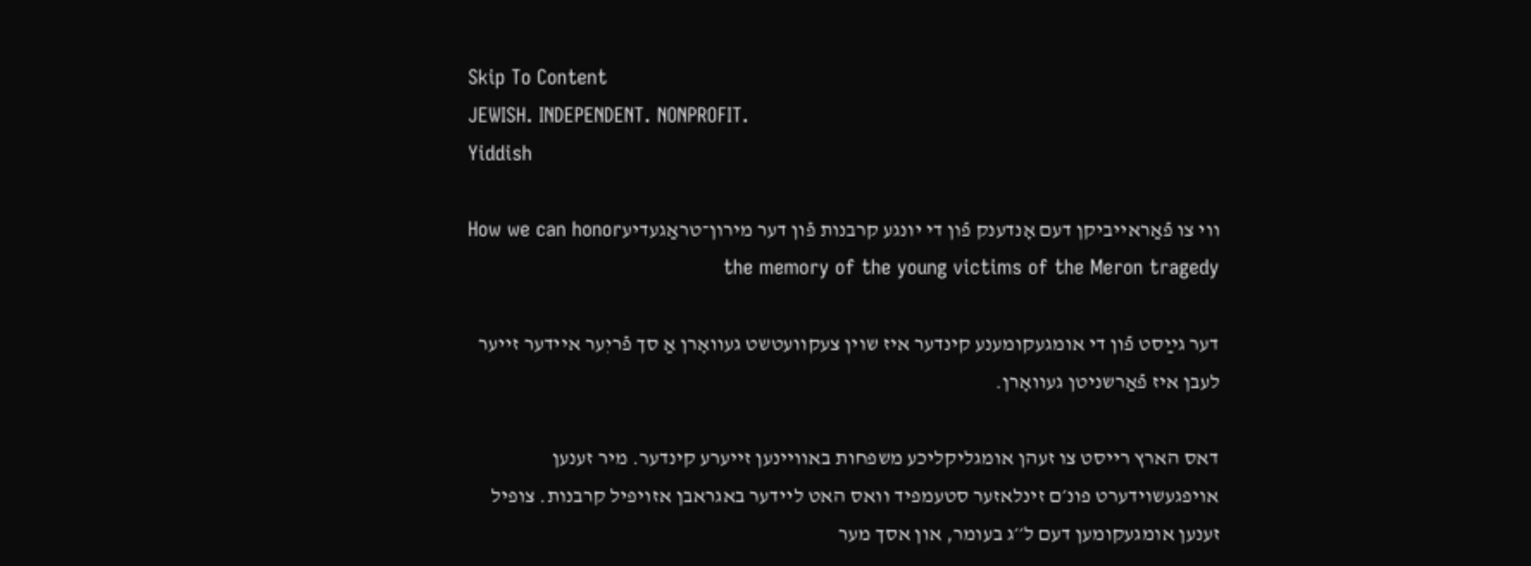Skip To Content
JEWISH. INDEPENDENT. NONPROFIT.
Yiddish

ווי צו פֿאַראייביקן דעם אָנדענק פֿון די יונגע קרבנות פֿון דער מירון־טראַגעדיעHow we can honor the memory of the young victims of the Meron tragedy

דער גײַסט פֿון די אומגעקומענע קינדער איז שוין צעקוועטשט געוואָרן אַ סך פֿריִער איידער זייער לעבן איז פֿאַרשניטן געוואָרן.

דאס הארץ רייסט צו זעהן אומגליקליכע משפחות באוויינען זייערע קינדער. מיר זענען אויפגעשוידערט פונ׳ם זינלאזער סטעמפיד וואס האט ליידער באגראבן אזויפיל קרבנות. צופיל זענען אומגעקומען דעם ל׳׳ג בעומר, און אסך מער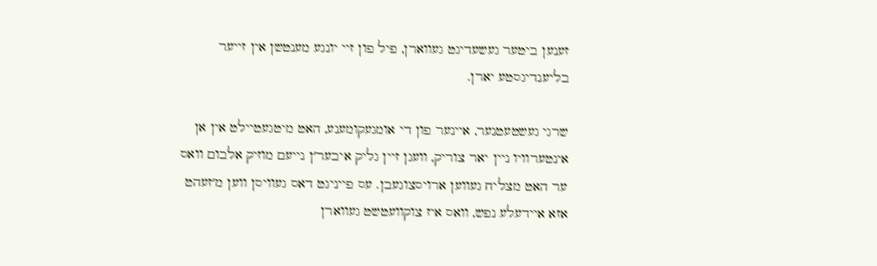זענען ביטער געשעדיגט געווארן, פיל פון זיי יונגע מענטשן אין זייער בליענדיגסטע יארן.

שרגי געשטעטנער, איינער פון די אומגעקומענע, האט מיטגעטיילט אין אן אינטערוויו ניין יאר צוריק, וועגן זיין גליק איבער׳ן נייעם מוזיק אלבום וואס ער האט מצליח געווען ארויסצוגעבן. עס פייניגט דאס געוויסן ווען מ׳זעהט אזא איידעלע נפש, וואס איז צוקוועטשט געווארן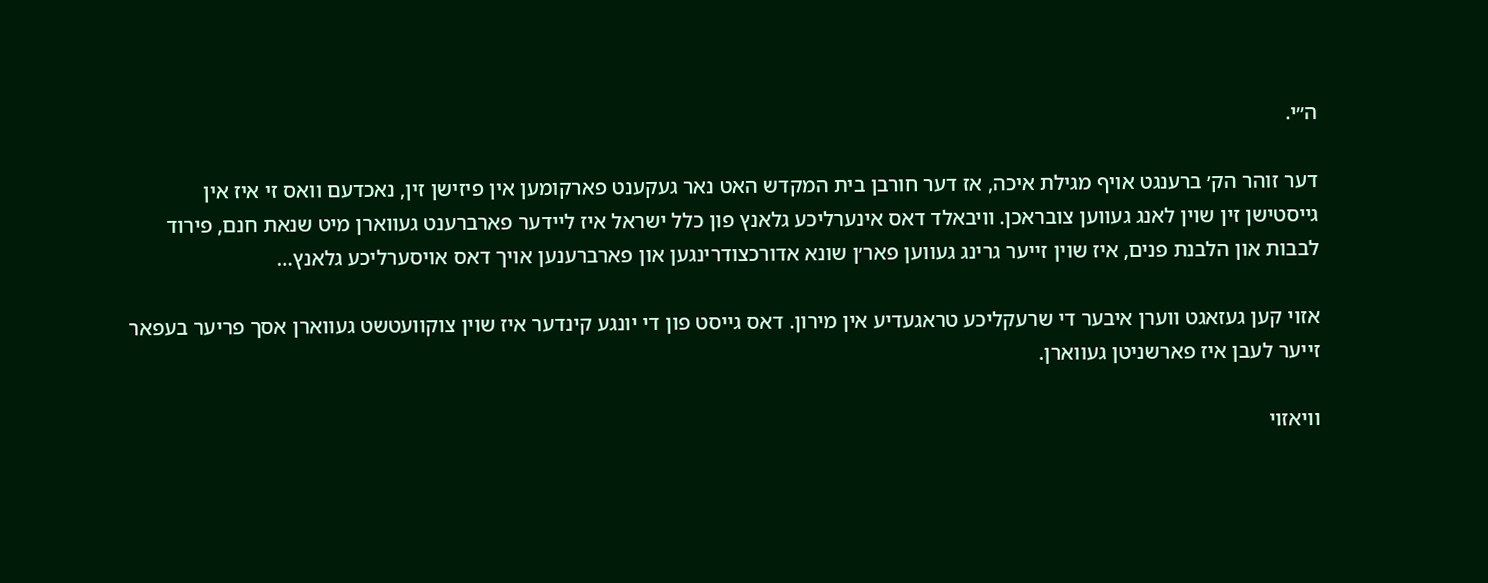ה׳׳י.

דער זוהר הק׳ ברענגט אויף מגילת איכה, אז דער חורבן בית המקדש האט נאר געקענט פארקומען אין פיזישן זין, נאכדעם וואס זי איז אין גייסטישן זין שוין לאנג געווען צובראכן. וויבאלד דאס אינערליכע גלאנץ פון כלל ישראל איז ליידער פארברענט געווארן מיט שנאת חנם, פירוד לבבות און הלבנת פנים, איז שוין זייער גרינג געווען פאר׳ן שונא אדורכצודרינגען און פארברענען אויך דאס אויסערליכע גלאנץ…

אזוי קען געזאגט ווערן איבער די שרעקליכע טראגעדיע אין מירון. דאס גייסט פון די יונגע קינדער איז שוין צוקוועטשט געווארן אסך פריער בעפאר זייער לעבן איז פארשניטן געווארן.

וויאזוי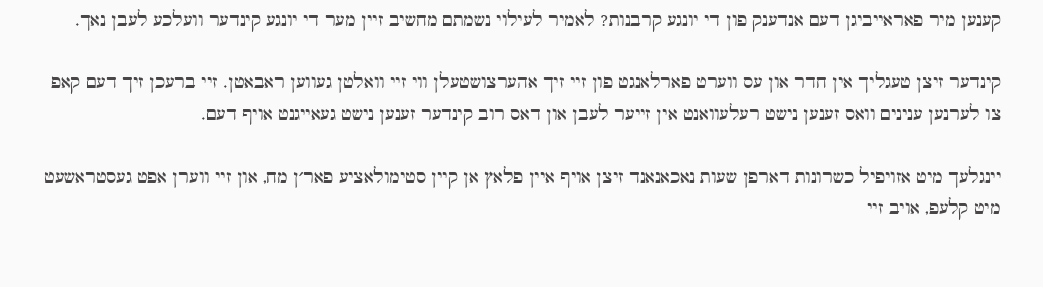קענען מיר פאראייביגן דעם אנדענק פון די יונגע קרבנות? לאמיר לעילוי נשמתם מחשיב זיין מער די יונגע קינדער וועלכע לעבן נאך.

קינדער זיצן טעגליך אין חדר און עס ווערט פארלאנגט פון זיי זיך אהערצושטעלן ווי זיי וואלטן געווען ראבאטן. זיי ברעכן זיך דעם קאפ צו לערנען ענינים וואס זענען נישט רעלעוואנט אין זייער לעבן און דאס רוב קינדער זענען נישט געאייגנט אויף דעם.

יינגלעך מיט אזויפיל כשרונות דארפן שעות נאכאנאנד זיצן אויף איין פלאץ אן קיין סטימולאציע פאר׳ן מח, און זיי ווערן אפט געסטראשעט מיט קלעפ, אויב זיי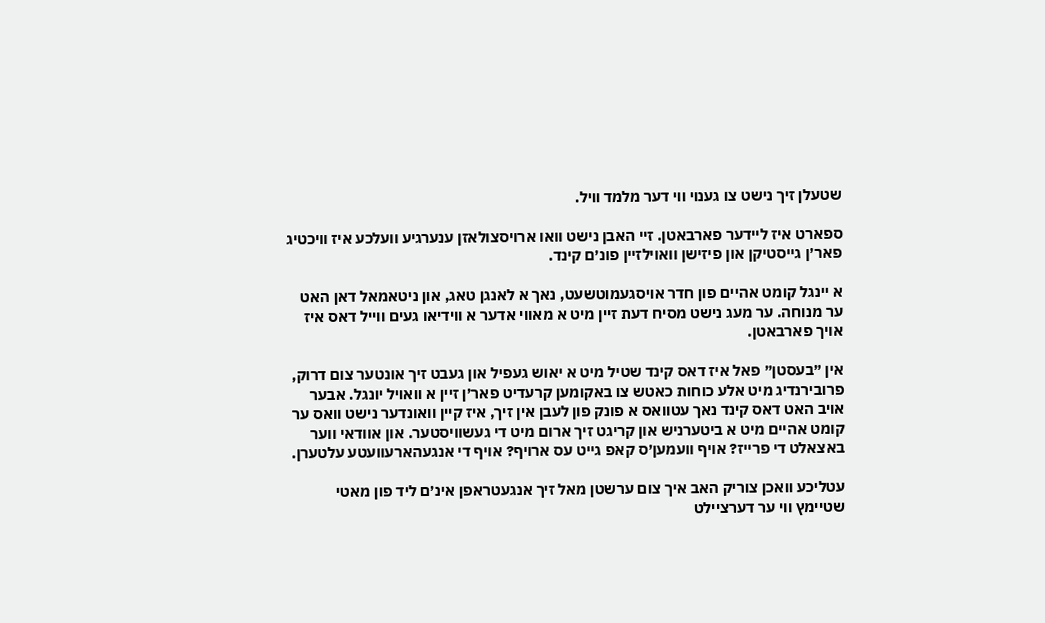שטעלן זיך נישט צו גענוי ווי דער מלמד וויל.

ספארט איז ליידער פארבאטן. זיי האבן נישט וואו ארויסצולאזן ענערגיע וועלכע איז וויכטיג פאר׳ן גייסטיקן און פיזישן וואוילזיין פונ׳ם קינד.

א יינגל קומט אהיים פון חדר אויסגעמוטשעט, נאך א לאנגן טאג, און ניטאמאל דאן האט ער מנוחה. ער מעג נישט מסיח דעת זיין מיט א מאווי אדער א ווידיאו געים ווייל דאס איז אויך פארבאטן.

אין ״בעסטן״ פאל איז דאס קינד שטיל מיט א יאוש געפיל און געבט זיך אונטער צום דרוק, פרובירנדיג מיט אלע כוחות כאטש צו באקומען קרעדיט פאר׳ן זיין א וואויל יונגל. אבער אויב האט דאס קינד נאך עטוואס א פונק פון לעבן אין זיך, איז קיין וואונדער נישט וואס ער קומט אהיים מיט א ביטערניש און קריגט זיך ארום מיט די געשוויסטער. און אוודאי ווער באצאלט די פרייז? אויף וועמען׳ס קאפ גייט עס ארויף? אויף די אנגעהארעוועטע עלטערן.

עטליכע וואכן צוריק האב איך צום ערשטן מאל זיך אנגעטראפן אינ׳ם ליד פון מאטי שטיימץ ווי ער דערציילט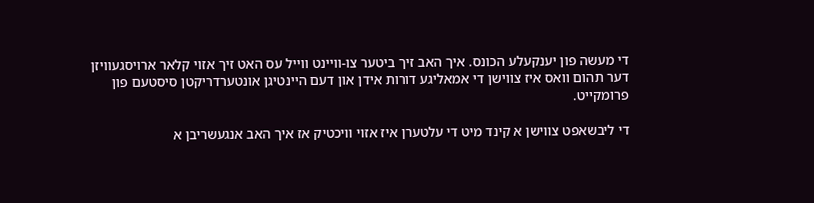די מעשה פון יענקעלע הכונס. איך האב זיך ביטער צו-וויינט ווייל עס האט זיך אזוי קלאר ארויסגעוויזן דער תהום וואס איז צווישן די אמאליגע דורות אידן און דעם היינטיגן אונטערדריקטן סיסטעם פון פרומקייט.

די ליבשאפט צווישן א קינד מיט די עלטערן איז אזוי וויכטיק אז איך האב אנגעשריבן א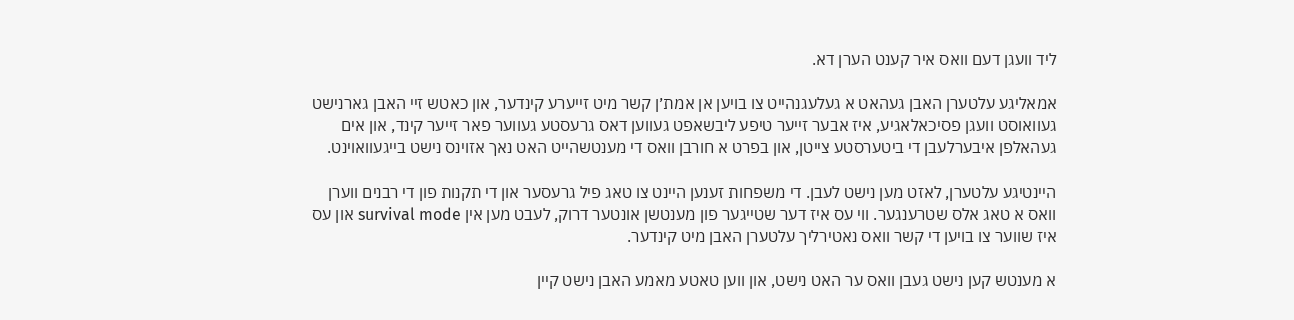ליד וועגן דעם וואס איר קענט הערן דא.

אמאליגע עלטערן האבן געהאט א געלעגנהייט צו בויען אן אמת׳ן קשר מיט זייערע קינדער, און כאטש זיי האבן גארנישט געוואוסט וועגן פסיכאלאגיע, איז אבער זייער טיפע ליבשאפט געווען דאס גרעסטע געווער פאר זייער קינד, און אים געהאלפן איבערלעבן די ביטערסטע צייטן, און בפרט א חורבן וואס די מענטשהייט האט נאך אזוינס נישט בייגעוואוינט.

היינטיגע עלטערן, לאזט מען נישט לעבן. די משפחות זענען היינט צו טאג פיל גרעסער און די תקנות פון די רבנים ווערן וואס א טאג אלס שטרענגער. ווי עס איז דער שטייגער פון מענטשן אונטער דרוק, לעבט מען אין survival mode און עס איז שווער צו בויען די קשר וואס נאטירליך עלטערן האבן מיט קינדער.

א מענטש קען נישט געבן וואס ער האט נישט, און ווען טאטע מאמע האבן נישט קיין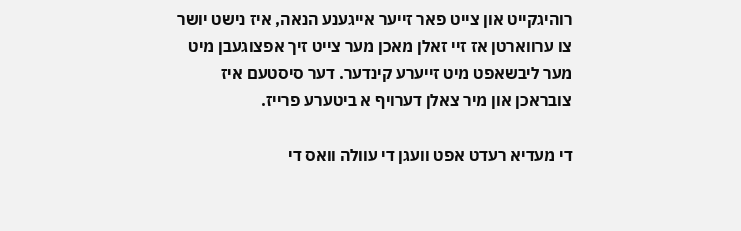רוהיגקייט און צייט פאר זייער אייגענע הנאה, איז נישט יושר צו ערווארטן אז זיי זאלן מאכן מער צייט זיך אפצוגעבן מיט מער ליבשאפט מיט זייערע קינדער. דער סיסטעם איז צובראכן און מיר צאלן דערויף א ביטערע פרייז.

די מעדיא רעדט אפט וועגן די עוולה וואס די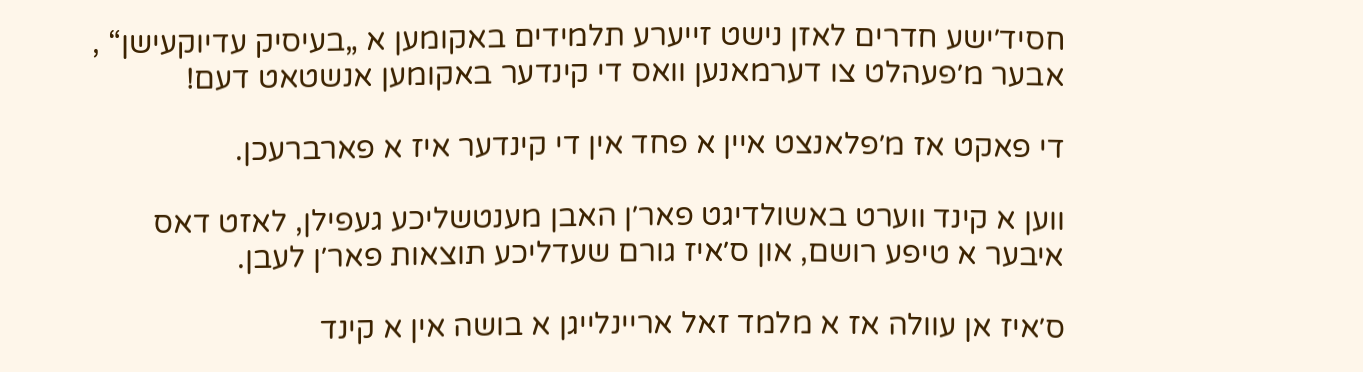חסיד׳ישע חדרים לאזן נישט זייערע תלמידים באקומען א „בעיסיק עדיוקעישן“ , אבער מ׳פעהלט צו דערמאנען וואס די קינדער באקומען אנשטאט דעם!

די פאקט אז מ׳פלאנצט איין א פחד אין די קינדער איז א פארברעכן.

ווען א קינד ווערט באשולדיגט פאר׳ן האבן מענטשליכע געפילן, לאזט דאס איבער א טיפע רושם, און ס׳איז גורם שעדליכע תוצאות פאר׳ן לעבן.

ס׳איז אן עוולה אז א מלמד זאל אריינלייגן א בושה אין א קינד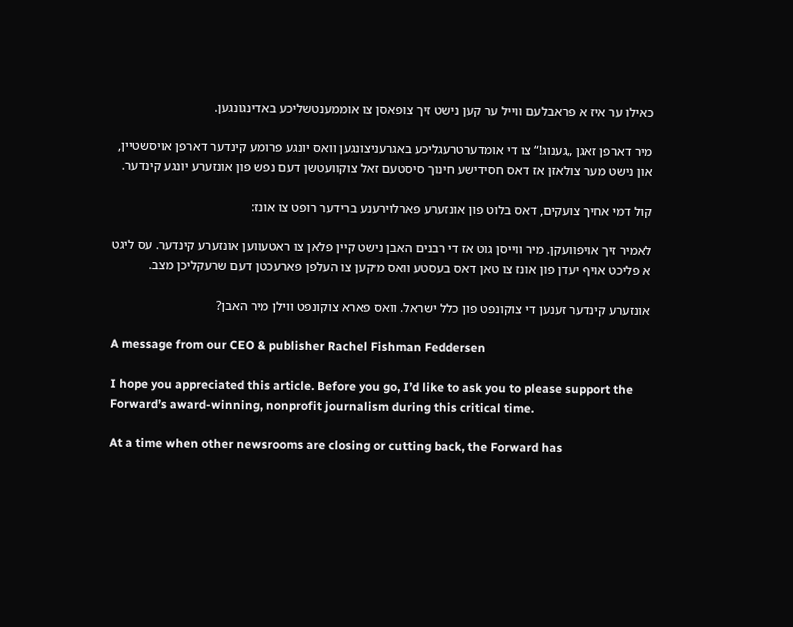כאילו ער איז א פראבלעם ווייל ער קען נישט זיך צופאסן צו אוממענטשליכע באדינגונגען.

מיר דארפן זאגן „גענוג!“ צו די אומדערטרעגליכע באגרעניצונגען וואס יונגע פרומע קינדער דארפן אויסשטיין, און נישט מער צולאזן אז דאס חסידישע חינוך סיסטעם זאל צוקוועטשן דעם נפש פון אונזערע יונגע קינדער.

קול דמי אחיך צועקים, דאס בלוט פון אונזערע פארלוירענע ברידער רופט צו אונז:

לאמיר זיך אויפוועקן. מיר ווייסן גוט אז די רבנים האבן נישט קיין פלאן צו ראטעווען אונזערע קינדער. עס ליגט א פליכט אויף יעדן פון אונז צו טאן דאס בעסטע וואס מ׳קען צו העלפן פארעכטן דעם שרעקליכן מצב.

אונזערע קינדער זענען די צוקונפט פון כלל ישראל. וואס פארא צוקונפט ווילן מיר האבן?

A message from our CEO & publisher Rachel Fishman Feddersen

I hope you appreciated this article. Before you go, I’d like to ask you to please support the Forward’s award-winning, nonprofit journalism during this critical time.

At a time when other newsrooms are closing or cutting back, the Forward has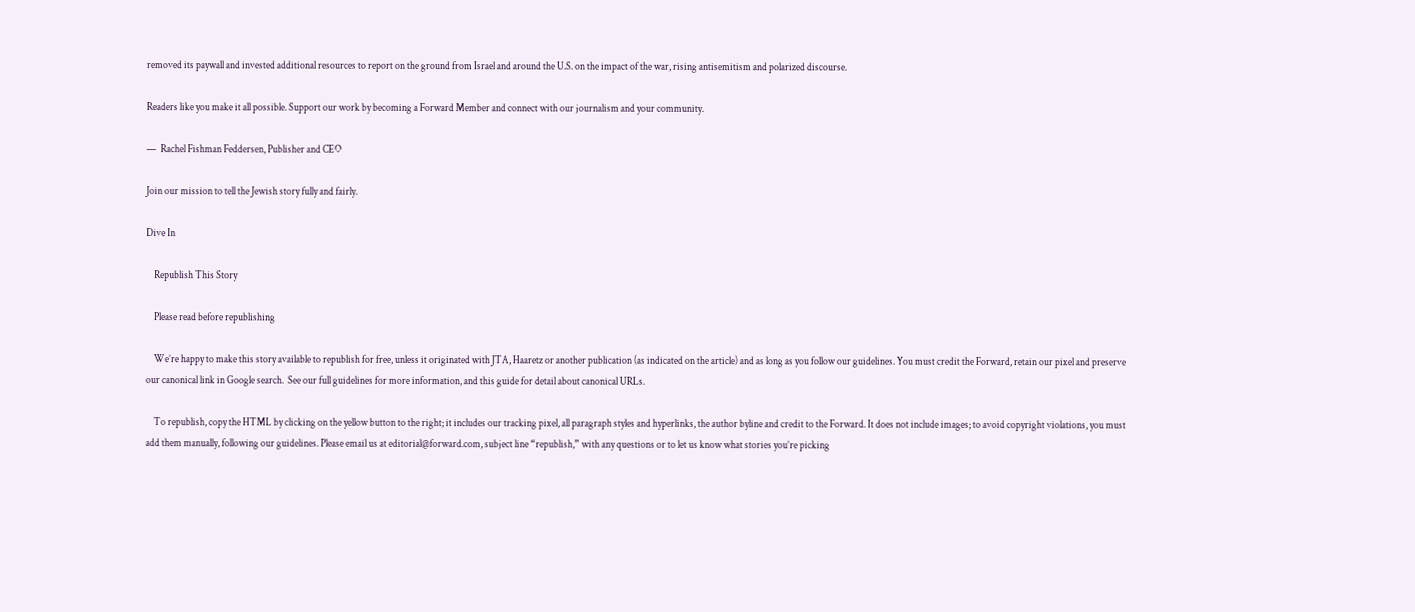removed its paywall and invested additional resources to report on the ground from Israel and around the U.S. on the impact of the war, rising antisemitism and polarized discourse.

Readers like you make it all possible. Support our work by becoming a Forward Member and connect with our journalism and your community.

—  Rachel Fishman Feddersen, Publisher and CEO

Join our mission to tell the Jewish story fully and fairly.

Dive In

    Republish This Story

    Please read before republishing

    We’re happy to make this story available to republish for free, unless it originated with JTA, Haaretz or another publication (as indicated on the article) and as long as you follow our guidelines. You must credit the Forward, retain our pixel and preserve our canonical link in Google search.  See our full guidelines for more information, and this guide for detail about canonical URLs.

    To republish, copy the HTML by clicking on the yellow button to the right; it includes our tracking pixel, all paragraph styles and hyperlinks, the author byline and credit to the Forward. It does not include images; to avoid copyright violations, you must add them manually, following our guidelines. Please email us at editorial@forward.com, subject line “republish,” with any questions or to let us know what stories you’re picking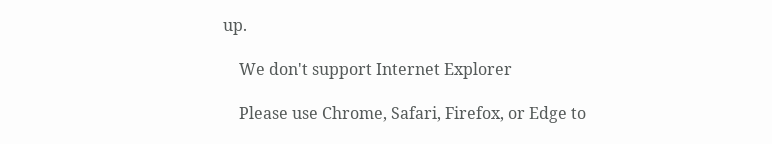up.

    We don't support Internet Explorer

    Please use Chrome, Safari, Firefox, or Edge to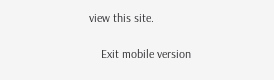view this site.

    Exit mobile version